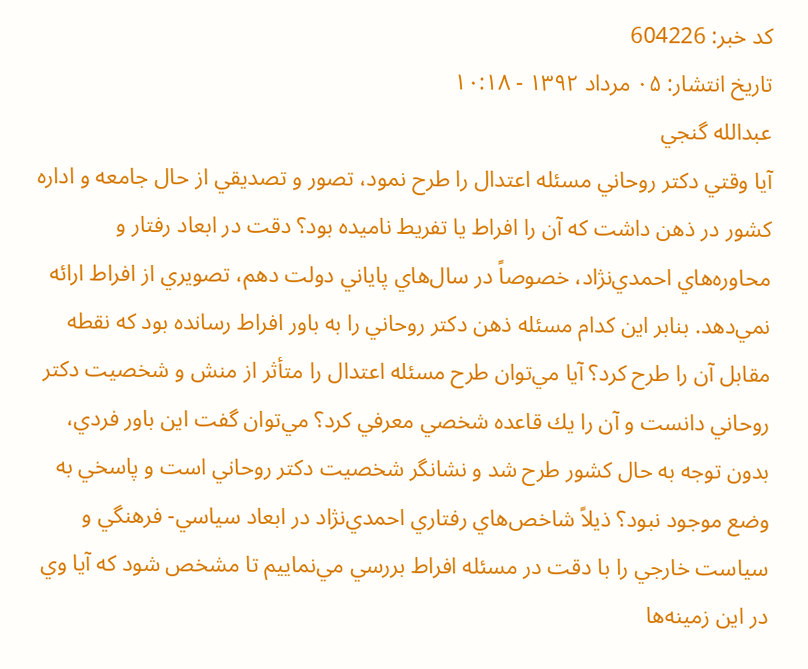کد خبر: 604226
تاریخ انتشار: ۰۵ مرداد ۱۳۹۲ - ۱۰:۱۸
عبدالله گنجي
آيا وقتي دكتر روحاني مسئله اعتدال را طرح نمود، تصور و تصديقي از حال جامعه و اداره كشور در ذهن داشت كه آن را افراط يا تفريط ناميده بود؟ دقت در ابعاد رفتار و محاوره‌هاي احمدي‌نژاد، خصوصاً در سال‌هاي پاياني دولت دهم، تصويري از افراط ارائه نمي‌دهد. بنابر اين كدام مسئله ذهن دكتر روحاني را به باور افراط رسانده بود كه نقطه مقابل آن را طرح كرد؟ آيا مي‌توان طرح مسئله اعتدال را متأثر از منش و شخصيت دكتر روحاني دانست و آن را يك قاعده شخصي معرفي كرد؟ مي‌توان گفت اين باور فردي، بدون توجه به حال كشور طرح شد و نشانگر شخصيت دكتر روحاني است و پاسخي به وضع موجود نبود؟ ذيلاً شاخص‌هاي رفتاري احمدي‌نژاد در ابعاد سياسي- فرهنگي و سياست خارجي را با دقت در مسئله افراط بررسي مي‌نماييم تا مشخص شود كه آيا وي در اين زمينه‌ها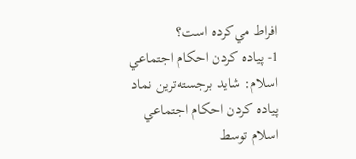افراط مي‌كرده است؟
1- پياده كردن احكام اجتماعي اسلام: شايد برجسته‌ترين نماد پياده كردن احكام اجتماعي اسلام توسط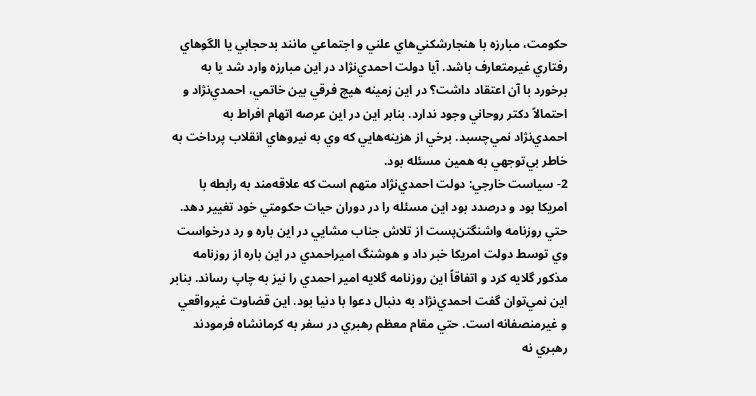حكومت، مبارزه با هنجارشكني‌هاي علني و اجتماعي مانند بدحجابي يا الگوهاي رفتاري غيرمتعارف باشد. آيا دولت احمدي‌نژاد در اين مبارزه وارد شد يا به برخورد با آن اعتقاد داشت؟ در اين زمينه هيچ فرقي بين خاتمي، احمدي‌نژاد و احتمالاً دكتر روحاني وجود ندارد. بنابر اين در اين عرصه اتهام افراط به احمدي‌نژاد نمي‌چسبد. برخي از هزينه‌هايي كه وي به نيروهاي انقلاب پرداخت به خاطر بي‌توجهي به همين مسئله بود.
2- سياست خارجي: دولت احمدي‌نژاد متهم است كه علاقه‌مند به رابطه با امريكا بود و درصدد بود اين مسئله را در دوران حيات حكومتي خود تغيير دهد. حتي روزنامه واشنگتن‌پست از تلاش جناب مشايي در اين باره و رد درخواست وي توسط دولت امريكا خبر داد و هوشنگ اميراحمدي در اين باره از روزنامه مذكور گلايه كرد و اتفاقاً اين روزنامه گلايه امير احمدي را نيز به چاپ رساند. بنابر اين نمي‌توان گفت احمدي‌نژاد به دنبال دعوا با دنيا بود. اين قضاوت غيرواقعي و غيرمنصفانه است. حتي مقام معظم رهبري در سفر به كرمانشاه فرمودند رهبري نه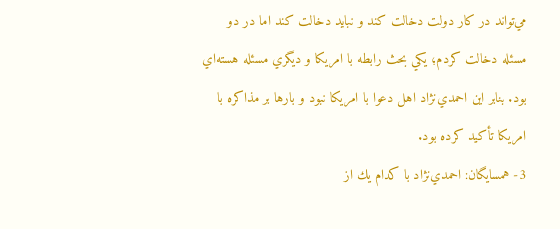مي‌تواند در كار دولت دخالت كند و نبايد دخالت كند اما در دو مسئله دخالت كردم؛ يكي بحث رابطه با امريكا و ديگري مسئله هسته‌اي بود. بنابر اين احمدي‌نژاد اهل دعوا با امريكا نبود و بارها بر مذاكره با امريكا تأكيد كرده بود.
3- همسايگان: احمدي‌نژاد با كدام يك از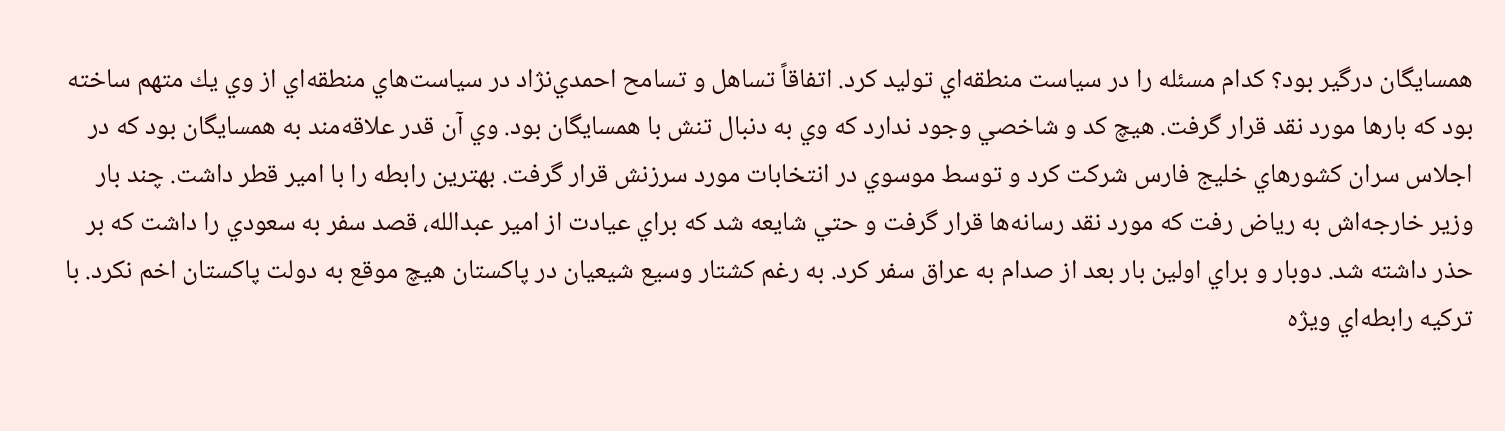همسايگان درگير بود؟ كدام مسئله را در سياست منطقه‌اي توليد كرد. اتفاقاً تساهل و تسامح احمدي‌نژاد در سياست‌هاي منطقه‌اي از وي يك متهم ساخته بود كه بارها مورد نقد قرار گرفت. هيچ كد و شاخصي وجود ندارد كه وي به دنبال تنش با همسايگان بود. وي آن قدر علاقه‌مند به همسايگان بود كه در اجلاس سران كشور‌هاي خليج فارس شركت كرد و توسط موسوي در انتخابات مورد سرزنش قرار گرفت. بهترين رابطه را با امير قطر داشت. چند بار وزير خارجه‌اش به رياض رفت كه مورد نقد رسانه‌ها قرار گرفت و حتي شايعه شد كه براي عيادت از امير عبدالله، قصد سفر به سعودي را داشت كه بر حذر داشته شد. دوبار و براي اولين بار بعد از صدام به عراق سفر كرد. به رغم كشتار وسيع شيعيان در پاكستان هيچ موقع به دولت پاكستان اخم نكرد. با تركيه رابطه‌اي ويژه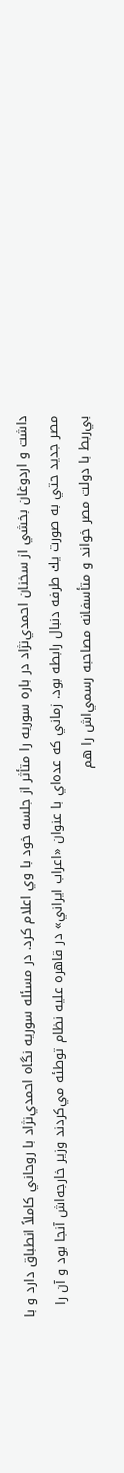داشت و اردوغان بخشي از سخنان احمدي‌نژاد در باره سوريه را متأثر از جلسه خود با وي اعلام كرد. در مسئله سوريه نگاه احمدي‌نژاد با روحاني كاملاً انطباق دارد و با مصر جديد حتي به صورت يك طرفه دنبال رابطه بود. زماني كه عده‌اي با عنوان «اعراب ايراني» در قاهره عليه نظام توطئه مي‌كردند وزير خارجه‌اش آنجا بود و آن را بي‌ربط با دولت مصر خواند و متأسفانه مصاحبه رسمي‌اش را هم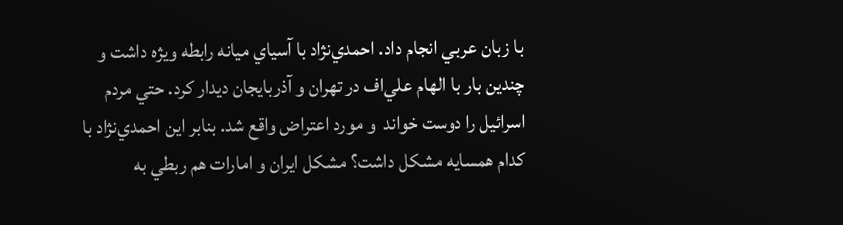با زبان عربي انجام داد. احمدي‌نژاد با آسياي ميانه رابطه‌ ويژه داشت و چندين بار با الهام علي‌اف در تهران و آذربايجان ديدار كرد. حتي مردم اسرائيل را دوست خواند  و مورد اعتراض واقع شد. بنابر اين احمدي‌نژاد با كدام همسايه مشكل داشت؟ مشكل ايران و امارات هم ربطي به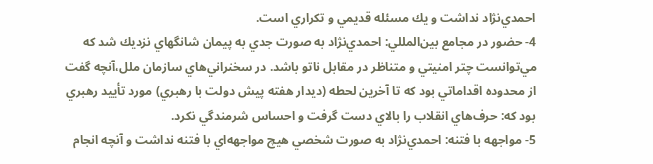احمدي‌نژاد نداشت و يك مسئله قديمي و تكراري است.
4- حضور در مجامع بين‌المللي: احمدي‌نژاد به صورت جدي به پيمان شانگهاي نزديك شد كه مي‌توانست چتر امنيتي و متناظر در مقابل ناتو باشد. در سخنراني‌هاي سازمان ملل،‌آنچه گفت از محدوده اقداماتي بود كه تا آخرين لحطه (ديدار هفته پيش دولت با رهبري) مورد تأييد رهبري بود كه: حرف‌هاي انقلاب را بالاي دست گرفت و احساس شرمندگي نكرد.
5- مواجهه با فتنه: احمدي‌نژاد به صورت شخصي هيچ مواجهه‌اي با فتنه نداشت و آنچه انجام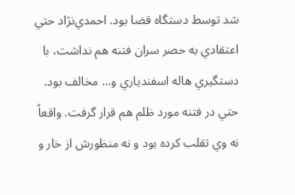شد توسط دستگاه قضا بود. احمدي‌نژاد حتي اعتقادي به حصر سران فتنه هم نداشت، با دستگيري هاله اسفندياري و... مخالف بود. حتي در فتنه مورد ظلم هم قرار گرفت. واقعاً نه وي تقلب كرده بود و نه منظورش از خار و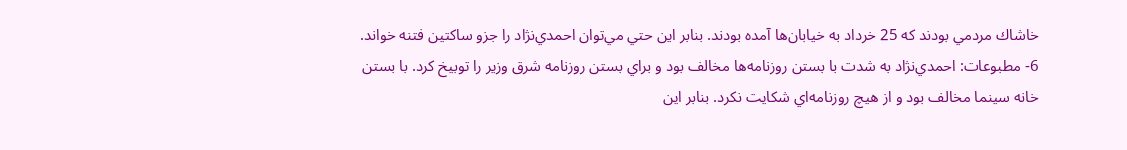خاشاك مردمي بودند كه 25 خرداد به خيابان‌ها آمده بودند. بنابر اين حتي مي‌توان احمدي‌نژاد را جزو ساكتين فتنه خواند.
6- مطبوعات: احمدي‌نژاد به شدت با بستن روزنامه‌ها مخالف بود و براي بستن روزنامه شرق وزير را توبيخ كرد. با بستن خانه سينما مخالف بود و از هيچ روزنامه‌اي شكايت نكرد. بنابر اين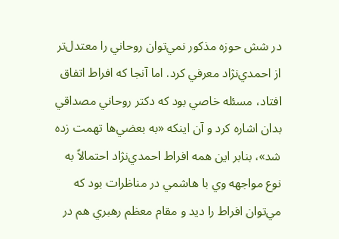در شش حوزه مذكور نمي‌توان روحاني را معتدل‌تر از احمدي‌نژاد معرفي كرد. اما آنجا كه افراط اتفاق افتاد، مسئله خاصي بود كه دكتر روحاني مصداقي بدان اشاره كرد و آن اينكه «به بعضي‌ها تهمت زده شد»، بنابر اين همه افراط احمدي‌نژاد احتمالاً به نوع مواجهه وي با هاشمي در مناظرات بود كه مي‌توان افراط را ديد و مقام معظم رهبري هم در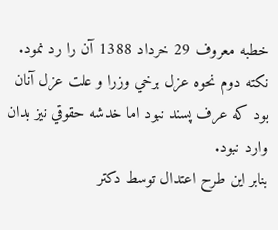خطبه معروف 29 خرداد 1388 آن را رد نمود. نكته دوم نحوه عزل برخي وزرا و علت عزل آنان بود كه عرف پسند نبود اما خدشه حقوقي نيز بدان وارد نبود.
بنابر اين طرح اعتدال توسط دكتر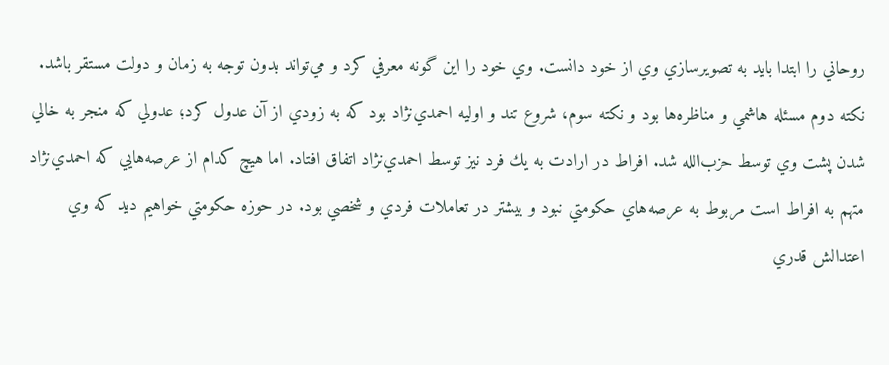روحاني را ابتدا بايد به تصويرسازي وي از خود دانست. وي خود را اين گونه معرفي كرد و مي‌تواند بدون توجه به زمان و دولت مستقر باشد. نكته دوم مسئله هاشمي و مناظره‌ها بود و نكته سوم، شروع تند و اوليه احمدي‌نژاد بود كه به زودي از آن عدول كرد؛ عدولي كه منجر به خالي شدن پشت وي توسط حزب‌الله شد. افراط در ارادت به يك فرد نيز توسط احمدي‌نژاد اتفاق افتاد. اما هيچ كدام از عرصه‌هايي كه احمدي‌نژاد متهم به افراط است مربوط به عرصه‌هاي حكومتي نبود و بيشتر در تعاملات فردي و شخصي بود. در حوزه حكومتي خواهيم ديد كه وي اعتدالش قدري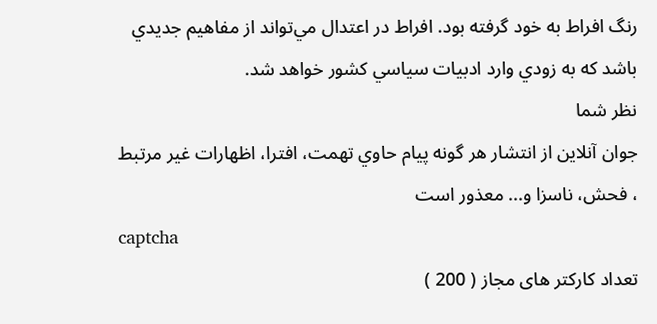رنگ افراط به خود گرفته بود. افراط در اعتدال مي‌تواند از مفاهيم جديدي باشد كه به زودي وارد ادبيات سياسي كشور خواهد شد.
نظر شما
جوان آنلاين از انتشار هر گونه پيام حاوي تهمت، افترا، اظهارات غير مرتبط ، فحش، ناسزا و... معذور است
captcha
تعداد کارکتر های مجاز ( 200 )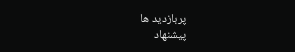پربازدید ها
پیشنهاد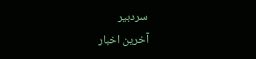سردبیر
آخرین اخبار